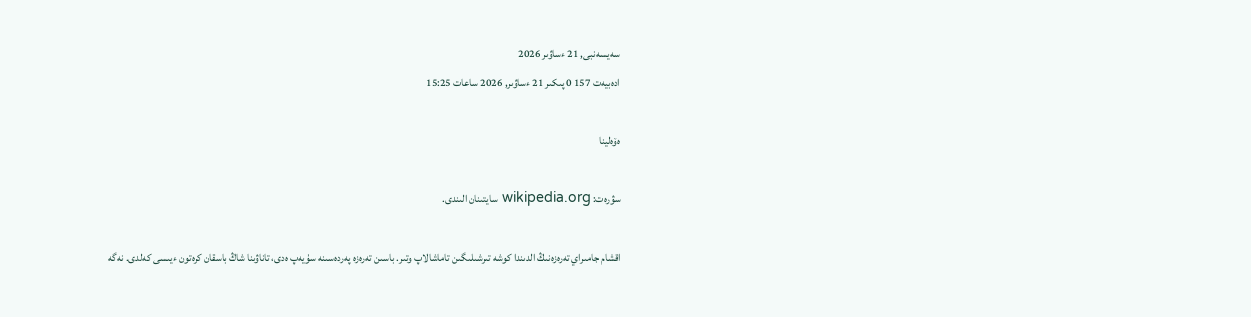سەيسەنبى, 21 ءساۋىر 2026
ادەبيەت 157 0 پىكىر 21 ءساۋىر, 2026 ساعات 15:25

ەۆەلينا

سۋرەت: wikipedia.org سايتىنان الىندى.

اقشام جامىراي تەرەزەنىڭ الدىندا كوشە تىرشىلىگىن تاماشالاپ وتىر. باسىن تەرەزە پەردەسىنە سۇيەپ ەدى، تاناۋىنا شاڭ باسقان كرەتون ءيىسى كەلدى. نەگە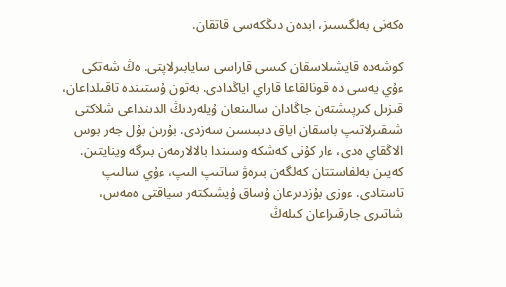ەكەنى بەلگىسىز، ابدەن دىڭكەسى قاتقان.

كوشەدە قايشىلاسقان كىسى قاراسى سايابىرلاپتى. ەڭ شەتكى ءۇي يەسى دە قونالقاعا قاراي اياڭدادى. بەتون ۇستىندە تاقىلداعان، قىزىل كىرپىشتەن جاڭادان سالىنعان ۇيلەردىڭ الدىنداعى شلاكتى شىقىرلاتىپ باسقان اياق دىبىسىن سەزدى. بۇرىن بۇل جەر بوس الاڭقاي ەدى، ءار كۇنى كەشكە وسىندا بالالارمەن بىرگە وينايتىن. كەيىن بەلفاستتان كەلگەن بىرەۋ ساتىپ الىپ، ءۇي سالىپ تاستادى. ءوزى بۇزدىرعان ۇساق ۇيشىكتەر سياقتى ەمەس، شاتىرى جارقىراعان كىلەڭ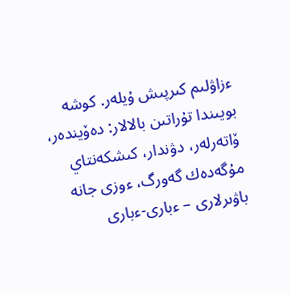ءزاۋلىم كىرپىش ۇيلەر. كوشە بويىندا تۇراتىن بالالار: دەۆيندەر، ۆاتەرلەر، دۋندار، كىشكەنتاي مۇگەدەك گەورگ، ءوزى جانە باۋىرلارى – ءبارى-ءبارى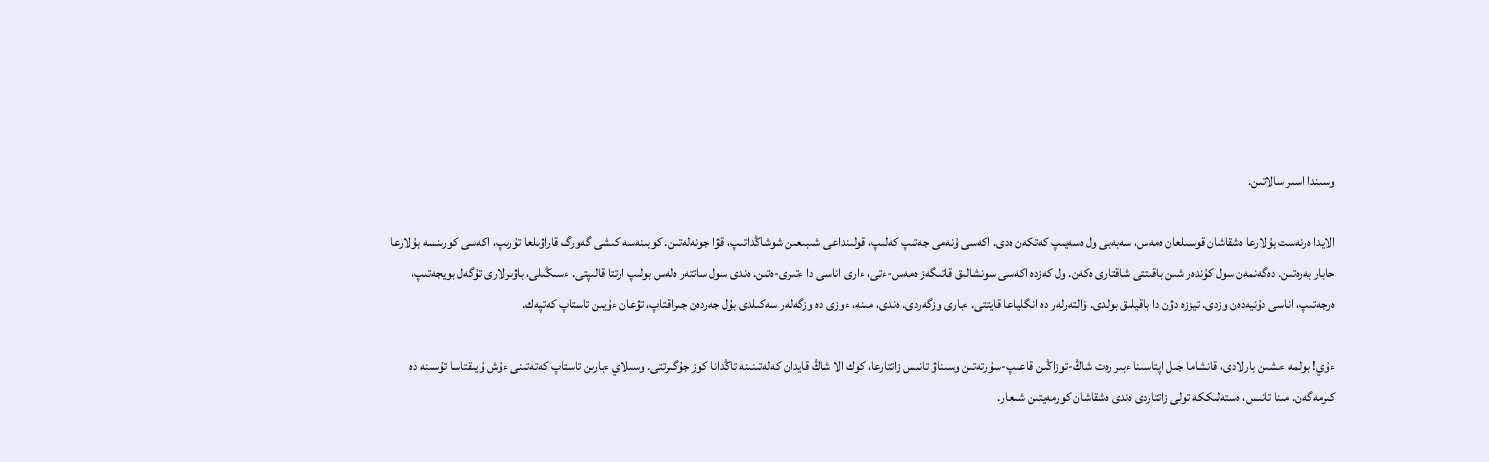وسىندا اسىر سالاتىن.

الايدا ەرنەست بۇلارعا ەشقاشان قوسىلعان ەمەس، سەبەبى ول ەسەيىپ كەتكەن ەدى. اكەسى ۇنەمى جەتىپ كەلىپ، قولىنداعى شىبىعىن شوشاڭداتىپ، قۋا جونەلەتىن. كوبىنەسە كىشى گەورگ قاراۋىلعا تۇرىپ، اكەسى كورىنسە بۇلارعا حابار بەرەتىن. دەگەنمەن سول كۇندەر شىن باقىتتى شاقتارى ەكەن. ول كەزدە اكەسى سونشالىق قاتىگەز ەمەس-ءتى، ءارى اناسى دا ءتىرى-ەتىن. ەندى سول ساتتەر ەلەس بولىپ ارتتا قالىپتى. ءسىڭىلى، باۋىرلارى تۇگەل بويجەتىپ، ەرجەتىپ، اناسى دۇنيەدەن وزدى. تيززە دۋن دا باقيلىق بولدى. ۆالتەرلەر دە انگلياعا قايتتى. ءبارى وزگەردى. ەندى، مىنە، ءوزى دە وزگەلەر سەكىلدى بۇل جەردەن جىراقتاپ، تۋعان ءۇيىن تاستاپ كەتپەك.

ءۇي! بولمە ءىشىن بارلادى، قانشاما جىل اپتاسىنا ءبىر رەت شاڭ-توزاڭىن قاعىپ-سۇرتەتىن وسىناۋ تانىس زاتتارعا، كوك الا شاڭ قايدان كەلەتىنىنە تاڭدانا كوز جۇگىرتتى. وسىلاي ءبارىن تاستاپ كەتەتىنى ءۇش ۇيىقتاسا تۇسىنە دە كىرمەگەن. مىنا تانىس، ەستەلىككە تولى زاتتاردى ەندى ەشقاشان كورمەيتىن شىعار.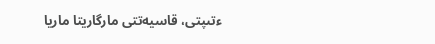ءتىپتى، قاسيەتتى مارگاريتا ماريا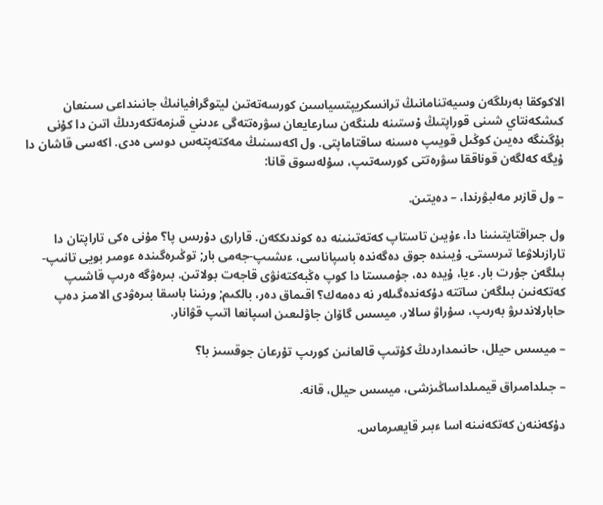الاكوكقا بەرىلگەن وسيەتنامانىڭ ترانسكريپتسياسىن كورسەتەتىن ليتوگرافيانىڭ جانىنداعى سىنعان كىشكەنتاي شىنى قوراپتىڭ ۇستىنە ىلىنگەن سارعايعان سۋرەتتەگى ءدىني قىزمەتكەردىڭ اتىن دا كۇنى بۇگىنگە دەيىن كوڭىل قويىپ ەسىنە ساقتاماپتى. ول اكەسىنىڭ مەكتەپتەس دوسى ەدى. اكەسى قاشان دا ۇيگە كەلگەن قوناققا سۋرەتتى كورسەتىپ، سۇلەسوق قانا:

– ول قازىر مەلبۋرندا، – دەيتىن.

ول جىراقتايتىنىنا دا، ءۇيىن تاستاپ كەتەتىنىنە دە كوندىككەن. قارارى دۇرىس پا؟ مۇنى ەكى تاراپتان دا تارازىلاۋعا تىرىستى. ۇيىندە جوق دەگەندە باسپاناسى، ءىشىپ-جەمى بار; توڭىرەگىندە ءومىر بويى تانىپ-بىلگەن جۇرت بار. ءيا، ۇيدە دە، جۇمىستا دا كوپ ەڭبەكتەنۋى قاجەت بولاتىن. بىرەۋگە ەرىپ قاشىپ كەتكەنىن بىلگەن ساتتە دۇكەندەگىلەر نە دەمەك؟ اقىماق دەر، بالكىم; ورنىنا باسقا بىرەۋدى الامىز دەپ حابارلاندىرۋ بەرىپ، سۇراۋ سالار. ميسس گاۆان جاۋلىعىن اسپانعا اتىپ قۋانار.

– ميسس حيلل، حانىمداردىڭ كۇتىپ قالعانىن كورىپ تۇرعان جوقسىز با؟

– جىلدامىراق قيمىلداساڭىزشى، ميسس حيلل، قانە.

دۇكەننەن كەتكەنىنە اسا ءبىر قايعىرماس.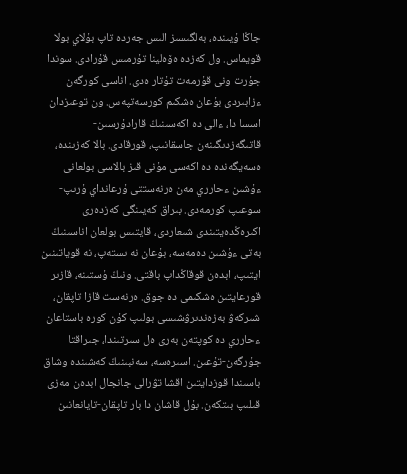جاڭا ۇيىندە، بەلگىسىز الىس جەردە تاپ بۇلاي بولا قويماس. ول كەزدە ەۆەلينا تۇرمىس قۇرادى. سوندا جۇرت ونى قۇرمەت تۇتار ەدى. اناسى كورگەن ءزابىردى بۇعان ەشكىم كورسەتپەس. ون توعىزدان اسسا دا، ءالى دە اكەسىنىڭ قارادۇرسىن-قاتىگەزدىگىنەن جاسقانىپ، قورقادى. بالا كەزىندە، ەسەيگەندە دە اكەسى مۇنى قىز بالاسى بولعانى ءۇشىن ءحارري مەن ەرنەستتى ۇرعانداي ۇرىپ-سوعىپ كورمەدى. بىراق كەيىنگى كەزدەرى اكىرەڭدەيتىندى شىعاردى، قايتىس بولعان اناسىنىڭ بەتى ءۇشىن دەمەسە، بۇعان نە ىستەپ، نە قوياتىنىن ايتىپ، ابدەن قوقاڭداپ باقتى. ونىڭ ۇستىنە، قازىر قورعايتىن ەشكىمى دە جوق. ەرنەست قازا تاپقان، شىركەۋ بەزەندىرۋشىسى بولىپ كۇن كورە باستاعان ءحارري دە كوپتەن بەرى ەل سىرتىندا، جىراقتا جۇرگەن-تۇعىن. اسىرەسە، سەنبىنىڭ كەشىندە وشاق باسىندا قوزدايتىن اقشا تۋرالى جانجال ابدەن مەزى قىلىپ بىتكەن. بۇل قاشان دا بار تاپقان-تايانعانىن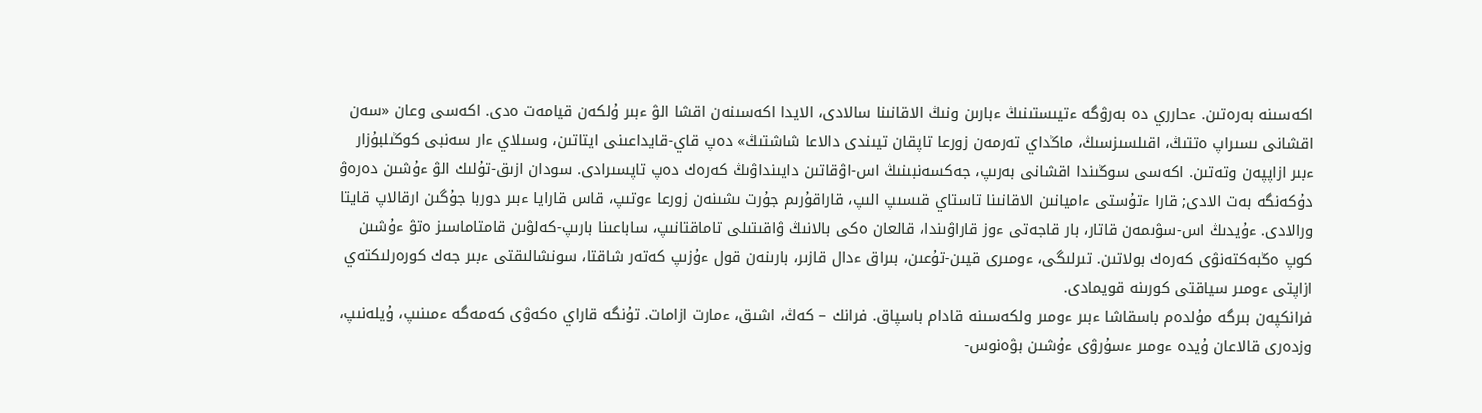اكەسىنە بەرەتىن. ءحارري دە بەرۋگە ءتيىستىنىڭ ءبارىن ونىڭ الاقانىنا سالادى، الايدا اكەسىنەن اقشا الۋ ءبىر ۇلكەن قيامەت ەدى. اكەسى وعان «سەن اقشانى ىسىراپ ەتتىڭ، اقىلسىزسىڭ، ماڭداي تەرمەن زورعا تاپقان تيىندى دالاعا شاشتىڭ» دەپ قاي-قايداعىنى ايتاتىن، وسىلاي ءار سەنبى كوڭىلبۇزار ءبىر ازاپپەن وتەتىن. اكەسى سوڭىندا اقشانى بەرىپ، جەكسەنبىنىڭ اس-اۋقاتىن دايىنداۋىڭ كەرەك دەپ تاپسىرادى. سودان ازىق-تۇلىك الۋ ءۇشىن دەرەۋ دۇكەنگە بەت الادى; قارا ءتۇستى ءاميانىن الاقانىنا تاستاي قىسىپ الىپ، قاراقۇرىم جۇرت ىشىنەن زورعا ءوتىپ، قاس قارايا ءبىر دوربا جۇگىن ارقالاپ قايتا ورالادى. ءۇيدىڭ اس-سۋىمەن قاتار، بار قاجەتى ءوز قاراۋىندا، قالعان ەكى بالانىڭ ۋاقىتىلى تاماقتانىپ، ساباعىنا بارىپ-كەلۋىن قامتاماسىز ەتۋ ءۇشىن كوپ ەڭبەكتەنۋى كەرەك بولاتىن. تىرلىگى، ءومىرى قيىن-تۇعىن، بىراق ءدال قازىر، بارىنەن قول ءۇزىپ كەتەر شاقتا، سونشالىقتى ءبىر جەك كورەرلىكتەي ازاپتى ءومىر سياقتى كورىنە قويمادى.
فرانكپەن بىرگە مۇلدەم باسقاشا ءبىر ءومىر ولكەسىنە قادام باسپاق. فرانك – كەڭ، اشىق، ءمارت ازامات. تۇنگە قاراي ەكەۋى كەمەگە ءمىنىپ، ۇيلەنىپ، وزدەرى قالاعان ۇيدە ءومىر ءسۇرۋى ءۇشىن بۋەنوس-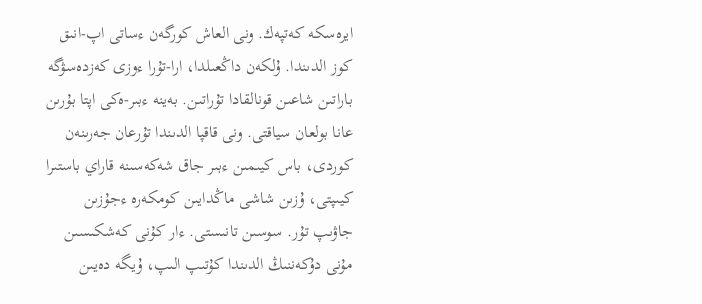ايرەسكە كەتپەك. ونى العاش كورگەن ءساتى اپ-انىق كوز الدىندا. ۇلكەن داڭعىلدا، ارا-تۇرا ءوزى كەزدەسۋگە باراتىن شاعىن قونالقادا تۇراتىن. بەينە ءبىر-ەكى اپتا بۇرىن عانا بولعان سياقتى. ونى قاقپا الدىندا تۇرعان جەرىنەن كوردى، باس كيىمىن ءبىر جاق شەكەسىنە قاراي باستىرا كيىپتى، ۇزىن شاشى ماڭدايىن كومكەرە ءجۇزىن جاۋىپ تۇر. سوسىن تانىستى. ءار كۇنى كەشكىسىن مۇنى دۇكەننىڭ الدىندا كۇتىپ الىپ، ۇيگە دەيىن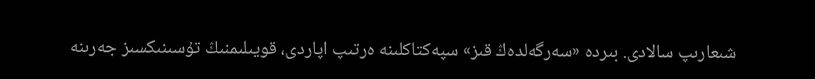شىعارىپ سالادى. بىردە «سەرگەلدەڭ قىز» سپەكتاكلىنە ەرتىپ اپاردى، قويىلىمنىڭ تۇسىنىكسىز جەرىنە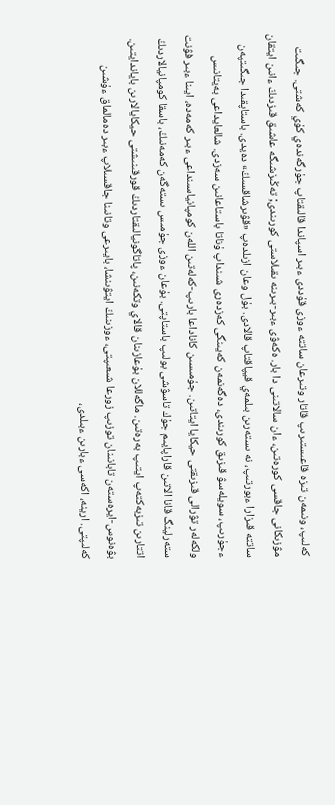كەلىپ، ونىمەن تىزە قاعىستىرىپ قاتار وتىرعان ساتتە ءوزى قۇددى ءبىر اسپاندا قالىقتاپ جۇرگەندەي كۇي كەشتى. جىگىت مۋزىكانى جاقسى كورەتىن، ءان سالاتىنى دا بار. ەكەۋى ءبىر-بىرىنە ىقىلاستى كورىندى; تەڭىزشىگە عاشىق قىزدىڭ ءانىن ايتقان ساتتە قىزارا ءبورتىپ، نە ىستەرىن بىلمەي قيپاقتاپ قالادى. بۇل وعان ازىلدەپ «قۋىرشاقسىڭ» دەيدى. باستاپقىدا جىگىتپەن ءجۇرىپ، سويلەسۋ قىزىق كورىندى، دەگەنمەن كەيىنگى كەزدەرى شىنداپ ۇناتا باستاعانىن سەزدى. شالعايداعى بەيتانىس ولكەلەر تۋرالى قىزىقتى حيكايا ايتاتىن. جۇمىسىن كاناداعا بارىپ-كەلەتىن اللەن كومپانياسىنداعى ءبىر كەمەدە، ايىنا ءبىر فۋنت ستەرلينگ قانا الاتىن قاراپايىم جۇك تاسۋشى بولىپ باستاپتى. بۇعان ءوزى جۇمىس ىستەگەن كەمەنىڭ، باسقا كومپانيالاردىڭ اتتارىن تىزبەكتەپ ايتىپ بەرەتىن. ماگەللان بۇعازىنان قالاي وتكەنىن، پاتاگونيالىقتاردىڭ قورقىنىشتى حيكايالارىن باياندايتىن. بۋەنوس-ايرەستەن تابانىنان توزىپ زورعا شىعىپتى، ءوزىنىڭ ايتۋىنشا، بايىرعى وتانىنا جاقسىلاپ ءبىر دەمالماق ءۇشىن كەلىپتى. ارينە، اكەسى ءبارىن ءبىلدى،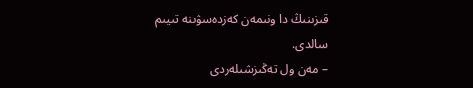قىزىنىڭ دا ونىمەن كەزدەسۋىنە تىيىم سالدى.
– مەن ول تەڭىزشىلەردى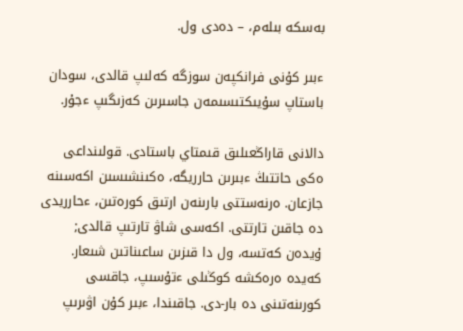بەسكە بىلەم، – دەدى ول.

ءبىر كۇنى فرانكپەن سوزگە كەلىپ قالدى، سودان باستاپ سۇيىكتىسىمەن جاسىرىن كەزىگىپ ءجۇر.

دالانى قاراڭعىلىق قىمتاي باستادى. قولىنداعى ەكى حاتتىڭ ءبىرىن حارريگە، ەكىنشىسىن اكەسىنە جازعان. ەرنەستتى بارىنەن ارتىق كورەتىن، ءحارريدى دە جاقىن تارتتى. اكەسى شاۋ تارتىپ قالدى; ۇيدەن كەتسە، ول دا قىزىن ساعىناتىن شىعار. كەيدە ەرەكشە كوڭىلى ءتۇسىپ، جاقسى كورىنەتىنى دە بار-دى. جاقىندا، ءبىر كۇن اۋىرىپ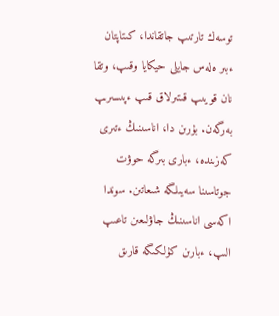توسەك تارتىپ جاتقاندا، كىتاپتان ءبىر ەلەس جايلى حيكايا وقىپ، وتقا نان قويىپ قىتىرلاق قىپ ءپىسىرىپ بەرگەن. بۇرىن دا، اناسىنىڭ ءتىرى كەزىندە، ءبارى بىرگە حوۋت جوتاسىنا سەيىلگە شىعاتىن. سوندا اكەسى اناسىنىڭ جاۋلىعىن تاعىپ الىپ، ءبارىن كۇلكىگە قارىق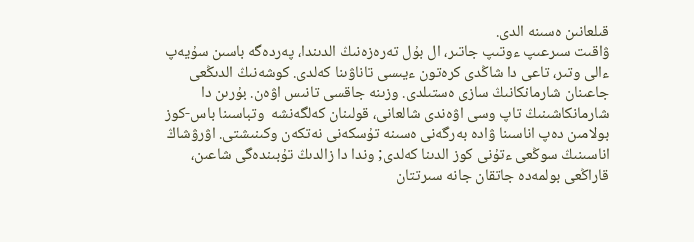قىلعانىن ەسىنە الدى.
ۋاقىت سىرعىپ ءوتىپ جاتىر، ال بۇل تەرەزەنىڭ الدىندا، پەردەگە باسىن سۇيەپ ءالى وتىر، تاعى دا شاڭدى كرەتون ءيىسى تاناۋىنا كەلدى. كوشەنىڭ الدىڭعى جاعىنان شارمانكانىڭ سازى ەستىلدى. وزىنە جاقسى تانىس اۋەن. بۇرىن دا شارمانكاشىنىڭ تاپ وسى اۋەندى شالعانى، قولىنان كەلگەنشە  وتباسىنا باس-كوز بولامىن دەپ اناسىنا ۋادە بەرگەنى ەسىنە تۇسكەنى نەتكەن وكىنىشتى. اۋرۋشاڭ اناسىنىڭ سوڭعى ءتۇنى كوز الدىنا كەلدى; وندا دا زالدىڭ تۇبىندەگى شاعىن، قاراڭعى بولمەدە جاتقان جانە سىرتتان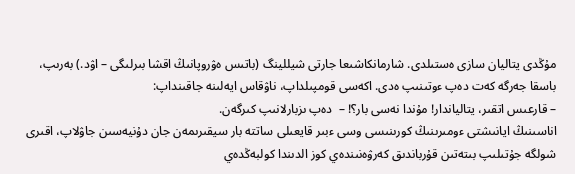مۇڭدى يتاليان سازى ەستىلدى. شارمانكاشىعا جارتى شيللينگ (باتىس ەۋروپانىڭ اقشا بىرلىگى – اۋد.) بەرىپ، باسقا جەرگە كەت دەپ ءوتىنىپ ەدى. اكەسى قومپىلداپ، ناۋقاس ايەلىنە جاقىنداپ:
– قارعىس اتقىر، يتالياندار! مۇندا نەسى بار؟! –  دەپ ىزبارلانىپ كىرگەن.
اناسىنىڭ ايانىشتى ءومىرىنىڭ كورىنىسى وسى ءبىر قايعىلى ساتتە بار سيقىرىمەن جان دۇنيەسىن جاۋلاپ، اقىرى شولگە جۇتىلىپ بىتەتىن قۇرباندىق كەرۋەنىندەي كوز الدىندا كولبەڭدەي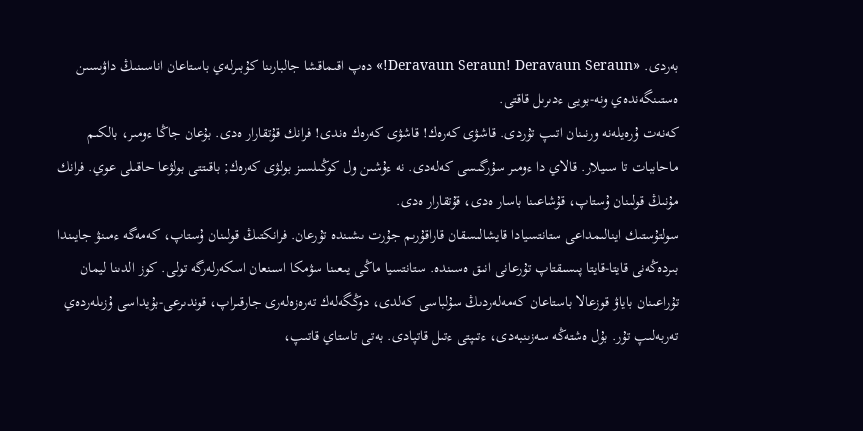بەردى. «Deravaun Seraun! Deravaun Seraun!» دەپ اقىماقشا جالبارىنا كۇبىرلەي باستاعان اناسىنىڭ داۋىسىن ەستىنگەندەي ونە-بويى ءدىرىل قاقتى.
كەنەت ۇرەيلەنە ورنىنان اتىپ تۇردى. قاشۋى كەرەك! قاشۋى كەرەك ەندى! فرانك قۇتقارار ەدى. بۇعان جاڭا ءومىر، بالكىم ماحاببات تا سىيلار. قالاي دا ءومىر سۇرگىسى كەلەدى. نە ءۇشىن ول كوڭىلسىز بولۋى كەرەك; باقىتتى بولۋعا حاقىلى عوي. فرانك مۇنىڭ قولىنان ۇستاپ، قۇشاعىنا باسار ەدى، قۇتقارار ەدى.
سولتۇستىك اينالىمداعى ستانتسيادا قايشالىسقان قاراقۇرىم جۇرت ىشىندە تۇرعان. فرانكتىڭ قولىنان ۇستاپ، كەمەگە ءمىنۋ جايىندا بىردەڭەنى قايتا-قايتا پىسىقتاپ تۇرعانى انىق ەسىندە. ستانتسيا ماڭى يىعىنا سۋمكا اسىنعان اسكەرلەرگە تولى. كوز الدىنا ليمان تۇراعىنان باياۋ قوزعالا باستاعان كەمەلەردىڭ سۇلباسى كەلدى، دوڭگەلەك تەرەزەلەرى جارقىراپ، قوندىرعى-بۇيداسى ۇزىلەردەي تەربەلىپ تۇر. بۇل ەشتەڭە سەزىنبەدى، ءتىپتى ءتىل قاتپادى. بەتى تاستاي قاتىپ،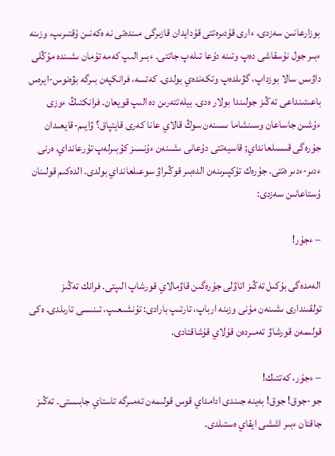بوزارعانىن سەزدى، ءارى قۇدىرەتتى قۇدايدان قازىرگى مىندەتى نە ەكەنىن ۇقتىرىپ، وزىنە ءبىر جول نۇسقاشى دەپ وتىنە دۇعا تىلەپ جاتتى. ءبىر الىپ كەمە تۇمان ىشىندە مۇڭلى داۋىس سالا بوزداپ، گۋىلدەپ وتكەندەي بولدى. كەتسە، فرانكپەن بىرگە بۋەنوس-ايرەس باعىتىنداعى تەڭىز جولىندا بولار ەدى. بيلەتتەرىن دە الىپ قويعان. فرانكتىڭ ءوزى ءۇشىن جاساعان وسىنشاما ىسىنەن سوڭ قالاي عانا كەرى قايتپاق؟ ۋايىم-قايعىدان جۇرەگى قىسىلعانداي; قاسيەتتى دۇعانى ىشىنەن ءۇنسىز كۇبىرلەپ تۇرعانداي، ەرنى ءدىر-ءدىر ەتتى. جۇرەك تۇكپىرىنەن الدەبىر قوڭىراۋ سوعىلعانداي بولدى. الدەكىم قولىنان ۇستاعانىن سەزدى:

– ءجۇر!

الەمدەگى بۇكىل تەڭىز اتاۋلى جۇرەگىن قاۋمالاي قورشاپ الىپتى. فرانك تەڭىز تولقىندارى ىشىنەن مۇنى وزىنە ارباپ، تارتىپ بارادى: تۇنشىعىپ، تىنىسى تارىلدى. ەكى قولىمەن قورشاۋ تەمىردەن قۇلاي قۇشاقتادى.

– ءجۇر، كەتتىك!
جو-جوق! جوق! بەينە جىندى ادامداي قوس قولىمەن تەمىرگە تاستاي جابىستى. تەڭىز جاقتان ءبىر اششى ايقاي ەستىلدى.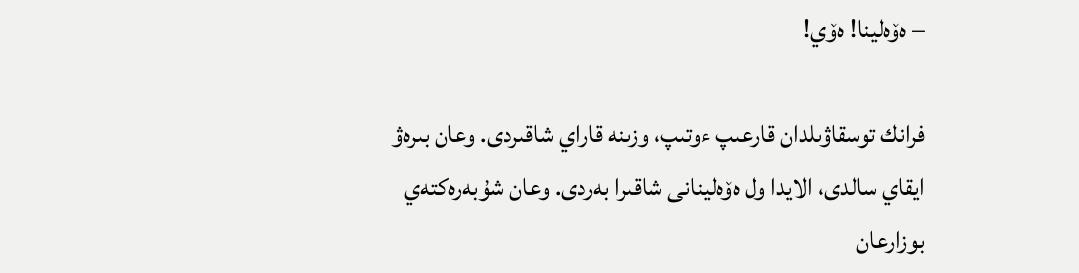– ەۆەلينا! ەۆي!

فرانك توسقاۋىلدان قارعىپ ءوتىپ، وزىنە قاراي شاقىردى. وعان بىرەۋ ايقاي سالدى، الايدا ول ەۆەلينانى شاقىرا بەردى. وعان شۇبەرەكتەي بوزارعان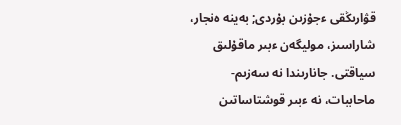قۋارىڭقى ءجۇزىن بۇردى; بەينە ەنجار، شاراسىز، موليگەن ءبىر ماقۇلىق سياقتى. جانارىندا نە سەزىم-ماحاببات، نە ءبىر قوشتاساتىن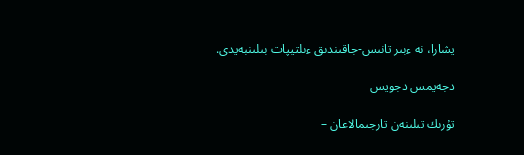يشارا، نە ءبىر تانىس-جاقىندىق ءىلتيپات بىلىنبەيدى.

دجەيمس دجويس

تۇرىك تىلىنەن تارجىمالاعان –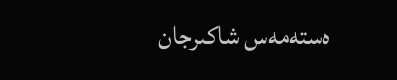ەستەمەس شاكىرجان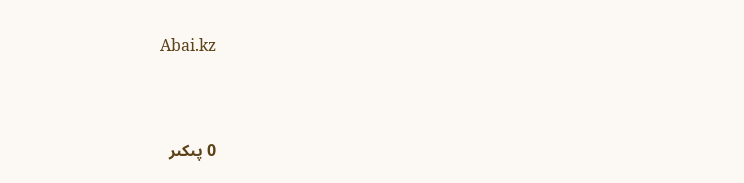Abai.kz



0 پىكىر